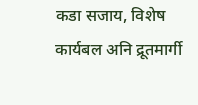कडा सजाय, विशेष कार्यबल अनि द्रूतमार्गी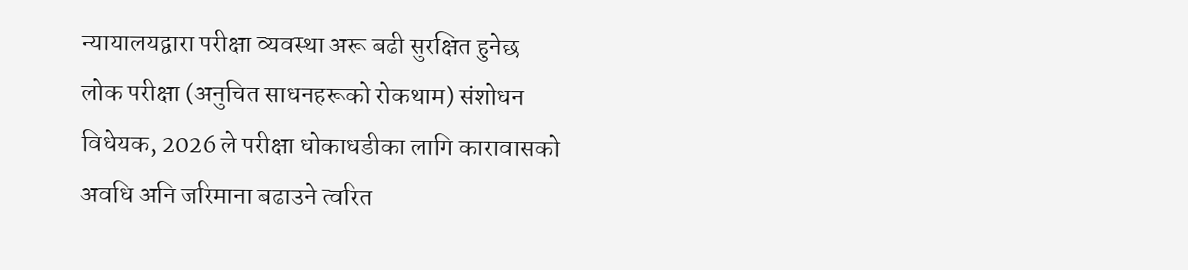न्यायालयद्वारा परीक्षा व्यवस्था अरू बढी सुरक्षित हुनेछ
लोक परीक्षा (अनुचित साधनहरूको रोकथाम) संशोधन विधेयक, 2026 ले परीक्षा धोकाधडीका लागि कारावासको अवधि अनि जरिमाना बढाउने त्वरित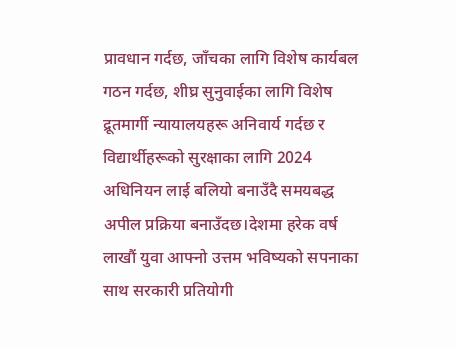प्रावधान गर्दछ, जाँचका लागि विशेष कार्यबल गठन गर्दछ, शीघ्र सुनुवाईका लागि विशेष द्रूतमार्गी न्यायालयहरू अनिवार्य गर्दछ र विद्यार्थीहरूको सुरक्षाका लागि 2024 अधिनियन लाई बलियो बनाउँदै समयबद्ध अपील प्रक्रिया बनाउँदछ।देशमा हरेक वर्ष लाखौं युवा आफ्नो उत्तम भविष्यको सपनाका साथ सरकारी प्रतियोगी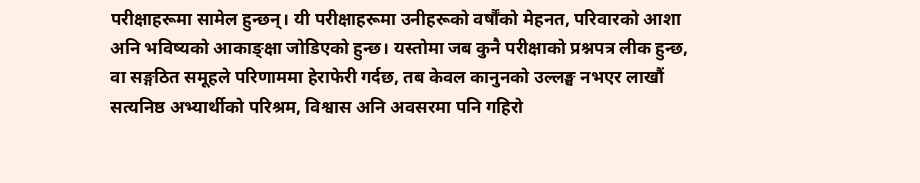परीक्षाहरूमा सामेल हुन्छन्। यी परीक्षाहरूमा उनीहरूको वर्षौंको मेहनत, परिवारको आशा अनि भविष्यको आकाङ्क्षा जोडिएको हुन्छ। यस्तोमा जब कुनै परीक्षाको प्रश्नपत्र लीक हुन्छ, वा सङ्गठित समूहले परिणाममा हेराफेरी गर्दछ, तब केवल कानुनको उल्लङ्घ नभएर लाखौं सत्यनिष्ठ अभ्यार्थीको परिश्रम, विश्वास अनि अवसरमा पनि गहिरो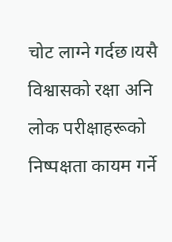चोट लाग्ने गर्दछ।यसै विश्वासको रक्षा अनि लोक परीक्षाहरूको निष्पक्षता कायम गर्ने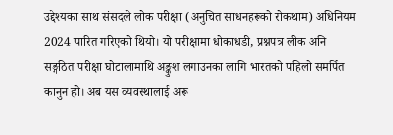उद्देश्यका साथ संसदले लोक परीक्षा (अनुचित साधनहरूको रोकथाम) अधिनियम 2024 पारित गरिएको थियो। यो परीक्षामा धोकाधडी, प्रश्नपत्र लीक अनि सङ्गठित परीक्षा घोटालामाथि अङ्कुश लगाउनका लागि भारतको पहिलो समर्पित कानुन हो। अब यस व्यवस्थालाई अरू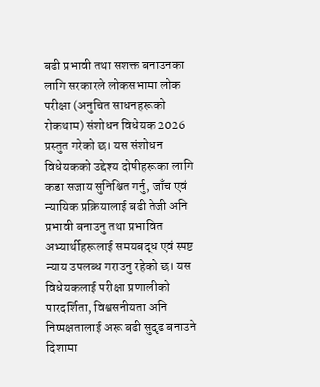बढी प्रभावी तथा सशक्त बनाउनका लागि सरकारले लोकसभामा लोक परीक्षा (अनुचित साधनहरूको रोकथाम) संशोधन विधेयक 2026 प्रस्तुत गरेको छ। यस संशोधन विधेयकको उद्देश्य दोषीहरूका लागि कडा सजाय सुनिश्चित गर्नु, जाँच एवं न्यायिक प्रक्रियालाई बढी तेजी अनि प्रभावी बनाउनु तथा प्रभावित अभ्यार्थीहरूलाई समयबद्ध एवं स्पष्ट न्याय उपलब्ध गराउनु रहेको छ। यस विधेयकलाई परीक्षा प्रणालीको पारदर्शिता, विश्वसनीयता अनि निष्पक्षतालाई अरू बढी सुदृढ बनाउने दिशामा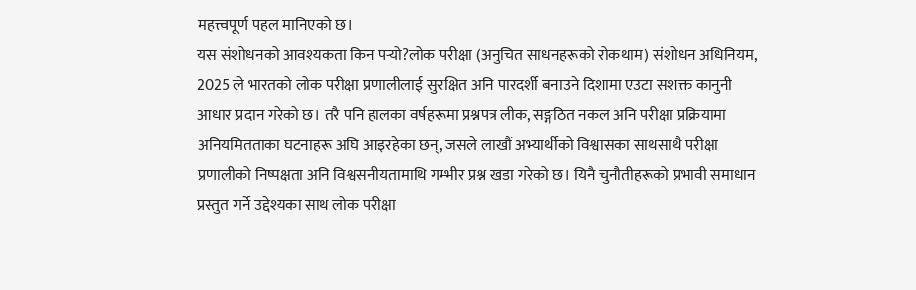महत्त्वपूर्ण पहल मानिएको छ।
यस संशोधनको आवश्यकता किन पऱ्यो?लोक परीक्षा (अनुचित साधनहरूको रोकथाम) संशोधन अधिनियम, 2025 ले भारतको लोक परीक्षा प्रणालीलाई सुरक्षित अनि पारदर्शी बनाउने दिशामा एउटा सशक्त कानुनी आधार प्रदान गरेको छ। तरै पनि हालका वर्षहरूमा प्रश्नपत्र लीक, सङ्गठित नकल अनि परीक्षा प्रक्रियामा अनियमितताका घटनाहरू अघि आइरहेका छन्, जसले लाखौं अभ्यार्थीको विश्वासका साथसाथै परीक्षा प्रणालीको निष्पक्षता अनि विश्वसनीयतामाथि गम्भीर प्रश्न खडा गरेको छ। यिनै चुनौतीहरूको प्रभावी समाधान प्रस्तुत गर्ने उद्देश्यका साथ लोक परीक्षा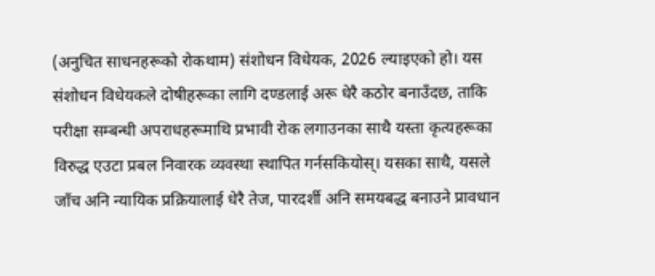(अनुचित साधनहरूको रोकथाम) संशोधन विधेयक, 2026 ल्याइएको हो। यस संशोधन विधेयकले दोषीहरूका लागि दण्डलाई अरू धेरै कठोर बनाउँदछ, ताकि परीक्षा सम्बन्धी अपराधहरूमाथि प्रभावी रोक लगाउनका साथै यस्ता कृत्यहरूका विरुद्ध एउटा प्रबल निवारक व्यवस्था स्थापित गर्नसकियोस्। यसका साथै, यसले जाँच अनि न्यायिक प्रक्रियालाई धेरै तेज, पारदर्शी अनि समयबद्ध बनाउने प्रावधान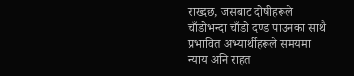राख्दछ, जसबाट दोषीहरूले चाँडोभन्दा चाँडो दण्ड पाउनका साथै प्रभावित अभ्यार्थीहरूले समयमा न्याय अनि राहत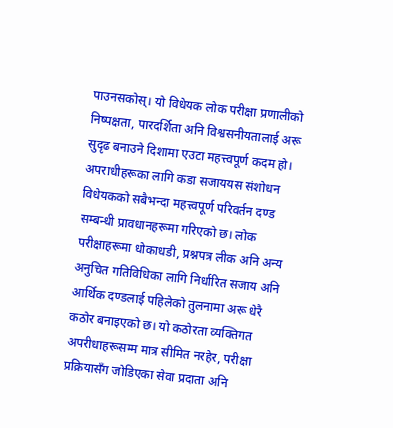पाउनसकोस्। यो विधेयक लोक परीक्षा प्रणालीको निष्पक्षता, पारदर्शिता अनि विश्वसनीयतालाई अरू सुदृढ बनाउने दिशामा एउटा महत्त्वपूर्ण कदम हो।
अपराधीहरूका लागि कडा सजाययस संशोधन विधेयकको सबैभन्दा महत्त्वपूर्ण परिवर्तन दण्ड सम्बन्धी प्रावधानहरूमा गरिएको छ। लोक परीक्षाहरूमा धोकाधडी, प्रश्नपत्र लीक अनि अन्य अनुचित गतिविधिका लागि निर्धारित सजाय अनि आर्थिक दण्डलाई पहिलेको तुलनामा अरू धेरै कठोर बनाइएको छ। यो कठोरता व्यक्तिगत अपरीधाहरूसम्म मात्र सीमित नरहेर, परीक्षा प्रक्रियासँग जोडिएका सेवा प्रदाता अनि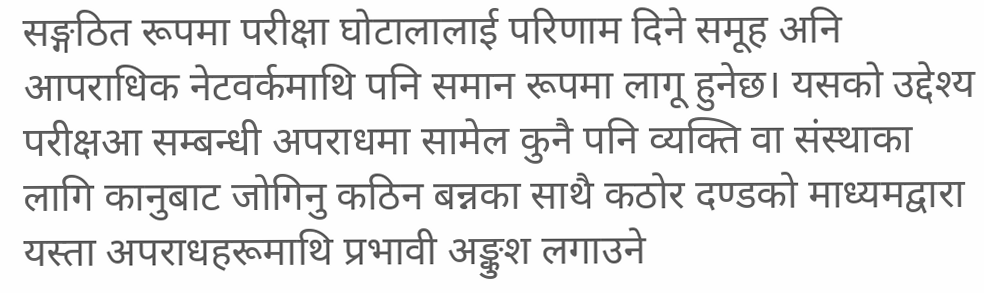सङ्गठित रूपमा परीक्षा घोटालालाई परिणाम दिने समूह अनि आपराधिक नेटवर्कमाथि पनि समान रूपमा लागू हुनेछ। यसको उद्देश्य परीक्षआ सम्बन्धी अपराधमा सामेल कुनै पनि व्यक्ति वा संस्थाका लागि कानुबाट जोगिनु कठिन बन्नका साथै कठोर दण्डको माध्यमद्वारा यस्ता अपराधहरूमाथि प्रभावी अङ्कुश लगाउने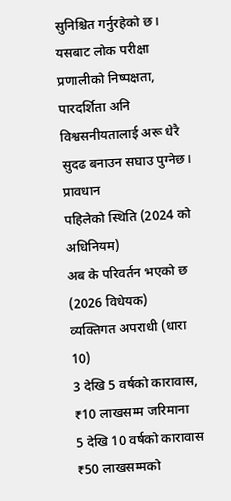सुनिश्चित गर्नुरहेको छ। यसबाट लोक परीक्षा प्रणालीको निष्पक्षता, पारदर्शिता अनि विश्वसनीयतालाई अरू धेरै सुदढ बनाउन सघाउ पुग्नेछ।
प्रावधान
पहिलेको स्थिति (2024 को अधिनियम)
अब के परिवर्तन भएको छ (2026 विधेयक)
व्यक्तिगत अपराधी (धारा 10)
3 देखि 5 वर्षको कारावास, ₹10 लाखसम्म जरिमाना
5 देखि 10 वर्षको कारावास ₹50 लाखसम्मको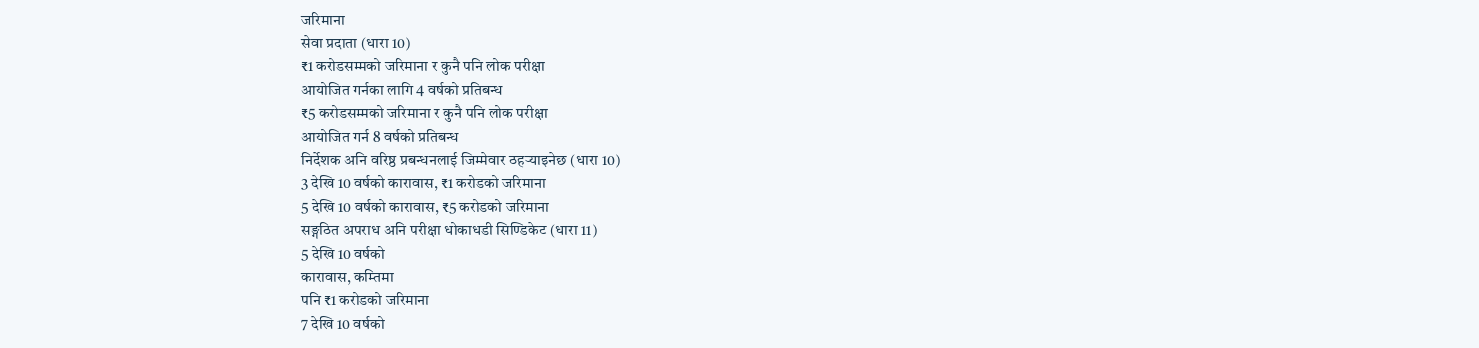जरिमाना
सेवा प्रदाता (धारा 10)
₹1 करोडसम्मको जरिमाना र कुनै पनि लोक परीक्षा
आयोजित गर्नका लागि 4 वर्षको प्रतिबन्ध
₹5 करोडसम्मको जरिमाना र कुनै पनि लोक परीक्षा
आयोजित गर्न 8 वर्षको प्रतिबन्ध
निर्देशक अनि वरिष्ठ प्रबन्धनलाई जिम्मेवार ठहऱ्याइनेछ (धारा 10)
3 देखि 10 वर्षको कारावास, ₹1 करोडको जरिमाना
5 देखि 10 वर्षको कारावास, ₹5 करोडको जरिमाना
सङ्गठित अपराध अनि परीक्षा धोकाधडी सिण्डिकेट (धारा 11)
5 देखि 10 वर्षको
कारावास, कम्तिमा
पनि ₹1 करोडको जरिमाना
7 देखि 10 वर्षको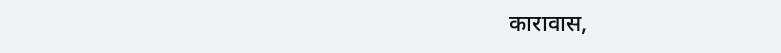कारावास,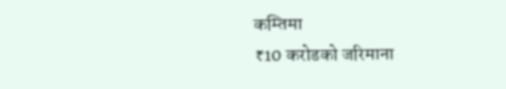कम्तिमा
₹10 करोडको जरिमाना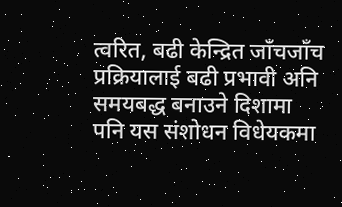त्वरित, बढी केन्द्रित जाँचजाँच प्रक्रियालाई बढी प्रभावी अनि समयबद्ध बनाउने दिशामा पनि यस संशोधन विधेयकमा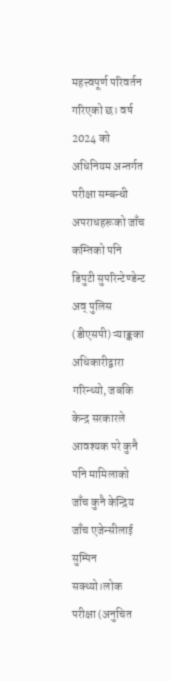महत्त्वपूर्ण परिवर्तन गरिएको छ। वर्ष 2024 को अधिनियम अन्तर्गत परीक्षा सम्बन्धी अपराधहरूको जाँच कम्तिको पनि डिपुटी सुपरिन्टेण्डेन्ट अव् पुलिस (डीएसपी) ऱ्याङ्कका अधिकारीद्वारा गरिन्थ्यो, जबकि केन्द्र सरकारले आवश्यक परे कुनै पनि मामिलाको जाँच कुनै केन्द्रिय जाँच एजेन्सीलाई सुम्पिन सक्थ्यो।लोक परीक्षा (अनुचित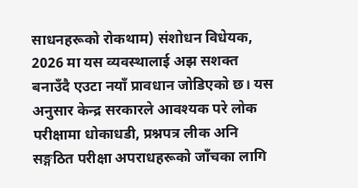साधनहरूको रोकथाम) संशोधन विधेयक, 2026 मा यस व्यवस्थालाई अझ सशक्त बनाउँदै एउटा नयाँ प्रावधान जोडिएको छ। यस अनुसार केन्द्र सरकारले आवश्यक परे लोक परीक्षामा धोकाधडी, प्रश्नपत्र लीक अनि सङ्गठित परीक्षा अपराधहरूको जाँचका लागि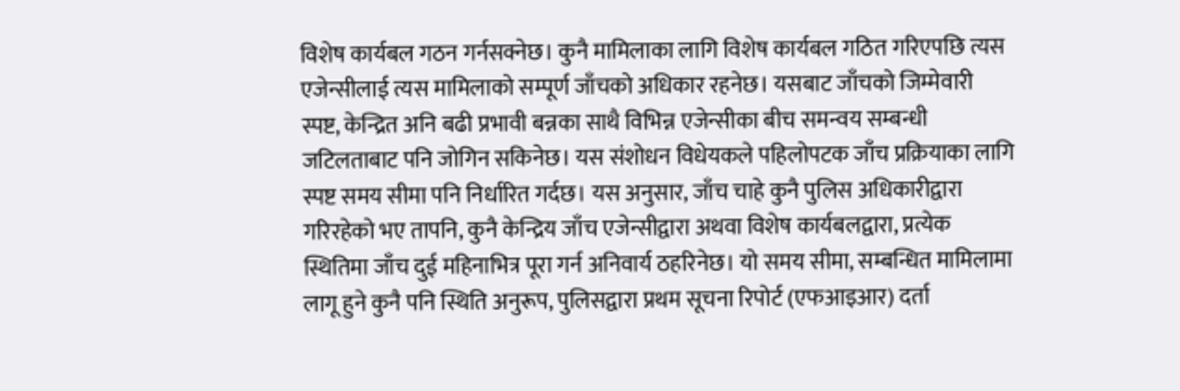विशेष कार्यबल गठन गर्नसक्नेछ। कुनै मामिलाका लागि विशेष कार्यबल गठित गरिएपछि त्यस एजेन्सीलाई त्यस मामिलाको सम्पूर्ण जाँचको अधिकार रहनेछ। यसबाट जाँचको जिम्मेवारी स्पष्ट, केन्द्रित अनि बढी प्रभावी बन्नका साथै विभिन्न एजेन्सीका बीच समन्वय सम्बन्धी जटिलताबाट पनि जोगिन सकिनेछ। यस संशोधन विधेयकले पहिलोपटक जाँच प्रक्रियाका लागि स्पष्ट समय सीमा पनि निर्धारित गर्दछ। यस अनुसार, जाँच चाहे कुनै पुलिस अधिकारीद्वारा गरिरहेको भए तापनि, कुनै केन्द्रिय जाँच एजेन्सीद्वारा अथवा विशेष कार्यबलद्वारा, प्रत्येक स्थितिमा जाँच दुई महिनाभित्र पूरा गर्न अनिवार्य ठहरिनेछ। यो समय सीमा, सम्बन्धित मामिलामा लागू हुने कुनै पनि स्थिति अनुरूप, पुलिसद्वारा प्रथम सूचना रिपोर्ट (एफआइआर) दर्ता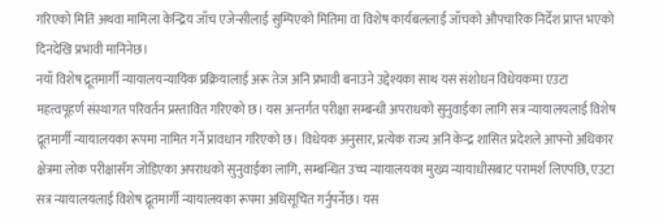गरिएको मिति अथवा मामिला केन्द्रिय जाँच एजेन्सीलाई सुम्पिएको मितिमा वा विशेष कार्यबललाई जाँचको औपचारिक निर्देश प्राप्त भएको दिनदेखि प्रभावी मानिनेछ।
नयाँ विशेष द्रूतमार्गी न्यायालयन्यायिक प्रक्रियालाई अरू तेज अनि प्रभावी बनाउने उद्देश्यका साथ यस संशोधन विधेयकमा एउटा महत्त्वपूहर्ण संस्थागत परिवर्तन प्रस्तावित गरिएको छ। यस अन्तर्गत परीक्षा सम्बन्धी अपराधको सुनुवाईका लागि सत्र न्यायालयलाई विशेष द्रूतमार्गी न्यायालयका रूपमा नामित गर्ने प्रावधान गरिएको छ। विधेयक अनुसार, प्रत्येक राज्य अनि केन्द्र शासित प्रदेशले आफ्नो अधिकार क्षेत्रमा लोक परीक्षासँग जोडिएका अपराधको सुनुवाईका लागि, सम्बन्धित उच्च न्यायालयका मुख्य न्यायाधीसबाट परामर्श लिएपछि, एउटा सत्र न्यायालयलाई विशेष द्रूतमार्गी न्यायालयका रूपमा अधिसूचित गर्नुपर्नेछ। यस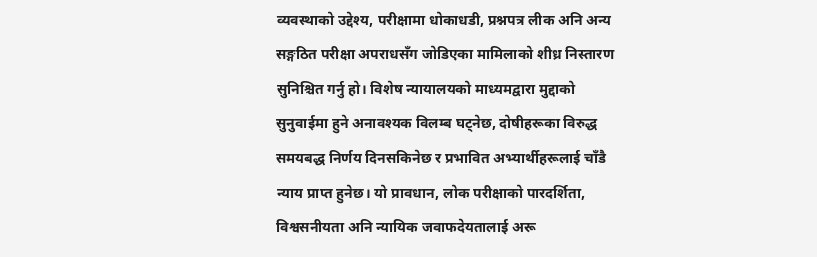व्यवस्थाको उद्देश्य, परीक्षामा धोकाधडी, प्रश्नपत्र लीक अनि अन्य सङ्गठित परीक्षा अपराधसँग जोडिएका मामिलाको शीध्र निस्तारण सुनिश्चित गर्नु हो। विशेष न्यायालयको माध्यमद्वारा मुद्दाको सुनुवाईमा हुने अनावश्यक विलम्ब घट्नेछ, दोषीहरूका विरुद्ध समयबद्ध निर्णय दिनसकिनेछ र प्रभावित अभ्यार्थीहरूलाई चाँडै न्याय प्राप्त हुनेछ। यो प्रावधान, लोक परीक्षाको पारदर्शिता, विश्वसनीयता अनि न्यायिक जवाफदेयतालाई अरू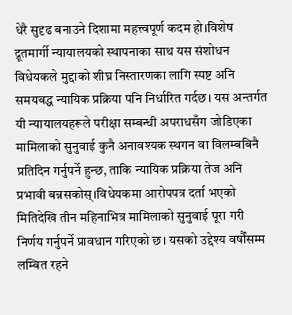धेरै सुदृढ बनाउने दिशामा महत्त्वपूर्ण कदम हो।विशेष द्रूतमार्गी न्यायालयको स्थापनाका साथ यस संशोधन विधेयकले मुद्दाको शीघ्र निस्तारणका लागि स्पष्ट अनि समयबद्ध न्यायिक प्रक्रिया पनि निर्धारित गर्दछ। यस अन्तर्गत यी न्यायालयहरूले परीक्षा सम्बन्धी अपराधसँग जोडिएका मामिलाको सुनुवाई कुनै अनावश्यक स्थगन वा विलम्बबिनै प्रतिदिन गर्नुपर्ने हुन्छ, ताकि न्यायिक प्रक्रिया तेज अनि प्रभावी बन्नसकोस्।विधेयकमा आरोपपत्र दर्ता भएको मितिदेखि तीन महिनाभित्र मामिलाको सुनुवाई पूरा गरी निर्णय गर्नुपर्ने प्रावधान गरिएको छ। यसको उद्देश्य वर्षौंसम्म लम्बित रहने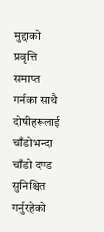मुद्दाको प्रवृत्ति समाप्त गर्नका साथै दोषीहरूलाई चाँडोभन्दा चाँडो दण्ड सुनिश्चित गर्नुरहेको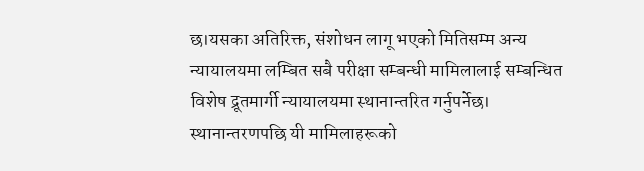छ।यसका अतिरिक्त, संशोधन लागू भएको मितिसम्म अन्य न्यायालयमा लम्बित सबै परीक्षा सम्बन्धी मामिलालाई सम्बन्धित विशेष द्रूतमार्गी न्यायालयमा स्थानान्तरित गर्नुपर्नेछ। स्थानान्तरणपछि यी मामिलाहरूको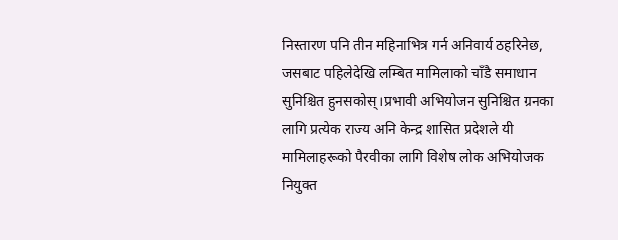निस्तारण पनि तीन महिनाभित्र गर्न अनिवार्य ठहरिनेछ, जसबाट पहिलेदेखि लम्बित मामिलाको चाँडै समाधान सुनिश्चित हुनसकोस्।प्रभावी अभियोजन सुनिश्चित ग्रनका लागि प्रत्येक राज्य अनि केन्द्र शासित प्रदेशले यी मामिलाहरूको पैरवीका लागि विशेष लोक अभियोजक नियुक्त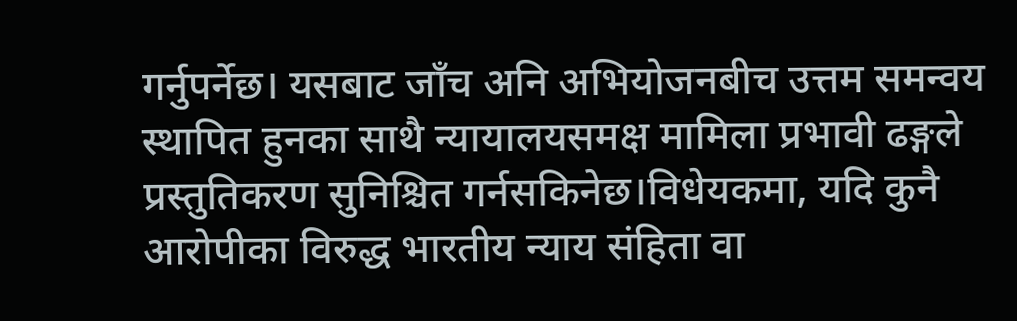गर्नुपर्नेछ। यसबाट जाँच अनि अभियोजनबीच उत्तम समन्वय स्थापित हुनका साथै न्यायालयसमक्ष मामिला प्रभावी ढङ्गले प्रस्तुतिकरण सुनिश्चित गर्नसकिनेछ।विधेयकमा, यदि कुनै आरोपीका विरुद्ध भारतीय न्याय संहिता वा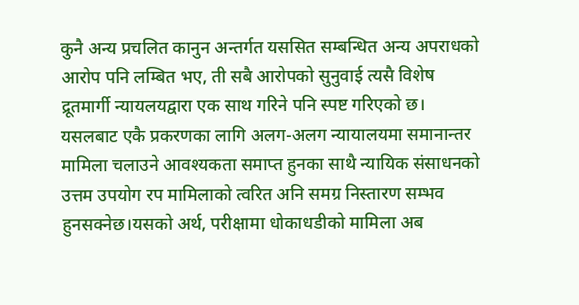कुनै अन्य प्रचलित कानुन अन्तर्गत यससित सम्बन्धित अन्य अपराधको आरोप पनि लम्बित भए, ती सबै आरोपको सुनुवाई त्यसै विशेष द्रूतमार्गी न्यायलयद्वारा एक साथ गरिने पनि स्पष्ट गरिएको छ। यसलबाट एकै प्रकरणका लागि अलग-अलग न्यायालयमा समानान्तर मामिला चलाउने आवश्यकता समाप्त हुनका साथै न्यायिक संसाधनको उत्तम उपयोग रप मामिलाको त्वरित अनि समग्र निस्तारण सम्भव हुनसक्नेछ।यसको अर्थ, परीक्षामा धोकाधडीको मामिला अब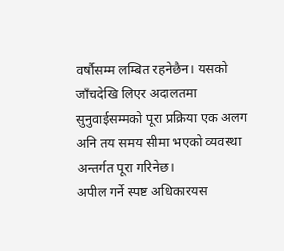वर्षौसम्म लम्बित रहनेछैन। यसको जाँचदेखि लिएर अदालतमा सुनुवाईसम्मको पूरा प्रक्रिया एक अलग अनि तय समय सीमा भएको व्यवस्था अन्तर्गत पूरा गरिनेछ।
अपील गर्ने स्पष्ट अधिकारयस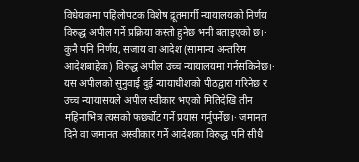विधेयकमा पहिलोपटक विशेष द्रूतमार्गी न्यायालयको निर्णय विरुद्ध अपील गर्ने प्रक्रिया कस्तो हुनेछ भनी बताइएको छ।· कुनै पनि निर्णय, सजाय वा आदेश (सामान्य अन्तरिम आदेशबाहेक) विरुद्ध अपील उच्च न्यायालयमा गर्नसकिनेछ।· यस अपीलको सुनुवाई दुई न्यायाधीशको पीठद्वारा गरिनेछ र उच्च न्यायासयले अपील स्वीकार भएको मितिदेखि तीन महिनाभित्र त्यसको फर्छ्योट गर्ने प्रयास गर्नुपर्नेछ।· जमानत दिने वा जमानत अस्वीकार गर्ने आदेशका विरुद्ध पनि सीधै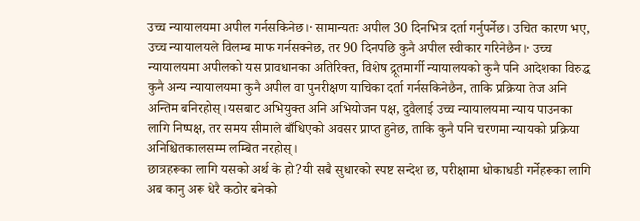उच्च न्यायालयमा अपील गर्नसकिनेछ।· सामान्यतः अपील 30 दिनभित्र दर्ता गर्नुपर्नेछ। उचित कारण भए, उच्च न्यायालयले विलम्ब माफ गर्नसक्नेछ, तर 90 दिनपछि कुनै अपील स्वीकार गरिनेछैन।· उच्च न्यायालयमा अपीलको यस प्रावधानका अतिरिक्त, विशेष द्रूतमार्गी न्यायालयको कुनै पनि आदेशका विरुद्ध कुनै अन्य न्यायालयमा कुनै अपील वा पुनरीक्षण याचिका दर्ता गर्नसकिनेछैन, ताकि प्रक्रिया तेज अनि अन्तिम बनिरहोस्।यसबाट अभियुक्त अनि अभियोजन पक्ष, दुवैलाई उच्च न्यायालयमा न्याय पाउनका लागि निष्पक्ष, तर समय सीमाले बाँधिएको अवसर प्राप्त हुनेछ, ताकि कुनै पनि चरणमा न्यायको प्रक्रिया अनिश्चितकालसम्म लम्बित नरहोस्।
छात्रहरूका लागि यसको अर्थ के हो?यी सबै सुधारको स्पष्ट सन्देश छ, परीक्षामा धोकाधडी गर्नेहरूका लागि अब कानु अरू धेरै कठोर बनेको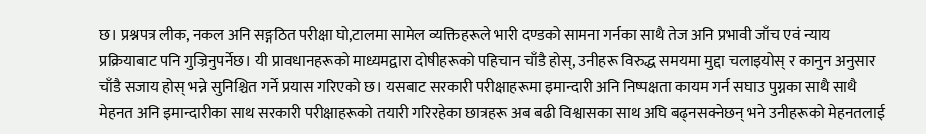छ। प्रश्नपत्र लीक, नकल अनि सङ्गठित परीक्षा घो,टालमा सामेल व्यक्तिहरूले भारी दण्डको सामना गर्नका साथै तेज अनि प्रभावी जाँच एवं न्याय प्रक्रियाबाट पनि गुज्रिनुपर्नेछ। यी प्रावधानहरूको माध्यमद्वारा दोषीहरूको पहिचान चाँडै होस्, उनीहरू विरुद्ध समयमा मुद्दा चलाइयोस् र कानुन अनुसार चाँडै सजाय होस् भन्ने सुनिश्चित गर्ने प्रयास गरिएको छ। यसबाट सरकारी परीक्षाहरूमा इमान्दारी अनि निष्पक्षता कायम गर्न सघाउ पुग्नका साथै साथै मेहनत अनि इमान्दारीका साथ सरकारी परीक्षाहरूको तयारी गरिरहेका छात्रहरू अब बढी विश्वासका साथ अघि बढ्नसक्नेछन् भने उनीहरूको मेहनतलाई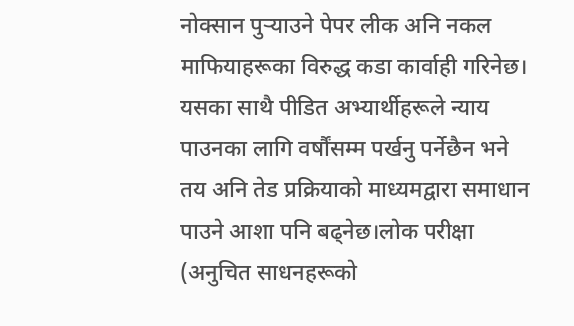नोक्सान पुऱ्याउने पेपर लीक अनि नकल माफियाहरूका विरुद्ध कडा कार्वाही गरिनेछ। यसका साथै पीडित अभ्यार्थीहरूले न्याय पाउनका लागि वर्षौंसम्म पर्खनु पर्नेछैन भने तय अनि तेड प्रक्रियाको माध्यमद्वारा समाधान पाउने आशा पनि बढ्नेछ।लोक परीक्षा (अनुचित साधनहरूको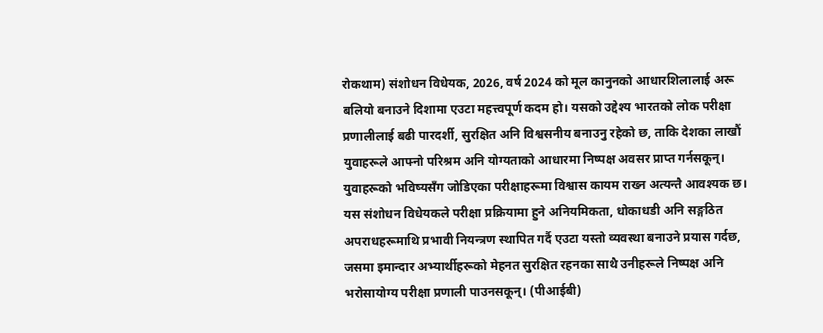रोकथाम) संशोधन विधेयक, 2026, वर्ष 2024 को मूल कानुनको आधारशिलालाई अरू बलियो बनाउने दिशामा एउटा महत्त्वपूर्ण कदम हो। यसको उद्देश्य भारतको लोक परीक्षा प्रणालीलाई बढी पारदर्शी, सुरक्षित अनि विश्वसनीय बनाउनु रहेको छ, ताकि देशका लाखौं युवाहरूले आफ्नो परिश्रम अनि योग्यताको आधारमा निष्पक्ष अवसर प्राप्त गर्नसकून्। युवाहरूको भविष्यसँग जोडिएका परीक्षाहरूमा विश्वास कायम राख्न अत्यन्तै आवश्यक छ। यस संशोधन विधेयकले परीक्षा प्रक्रियामा हुने अनियमिकता, धोकाधडी अनि सङ्गठित अपराधहरूमाथि प्रभावी नियन्त्रण स्थापित गर्दै एउटा यस्तो व्यवस्था बनाउने प्रयास गर्दछ, जसमा इमान्दार अभ्यार्थीहरूको मेहनत सुरक्षित रहनका साथै उनीहरूले निष्पक्ष अनि भरोसायोग्य परीक्षा प्रणाली पाउनसकून्। (पीआईबी)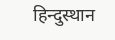हिन्दुस्थान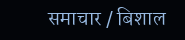समाचार / बिशाल